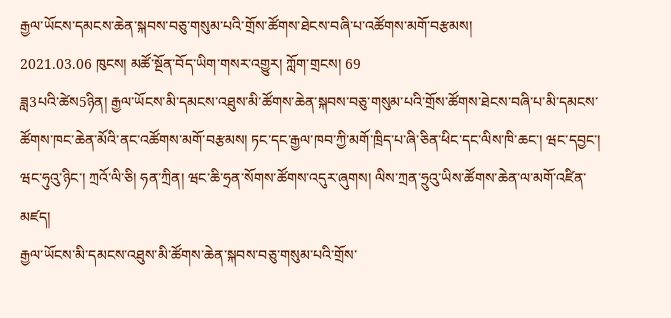རྒྱལ་ཡོངས་དམངས་ཆེན་སྐབས་བཅུ་གསུམ་པའི་གྲོས་ཚོགས་ཐེངས་བཞི་པ་འཚོགས་མགོ་བརྩམས།
2021.03.06 ཁུངས། མཚོ་སྔོན་བོད་ཡིག་གསར་འགྱུར། ཀློག་གྲངས། 69
ཟླ3པའི་ཚེས5ཉིན། རྒྱལ་ཡོངས་མི་དམངས་འཐུས་མི་ཚོགས་ཆེན་སྐབས་བཅུ་གསུམ་པའི་གྲོས་ཚོགས་ཐེངས་བཞི་པ་མི་དམངས་ཚོགས་ཁང་ཆེན་མོའི་ནང་འཚོགས་མགོ་བརྩམས། ཏང་དང་རྒྱལ་ཁབ་ཀྱི་མགོ་ཁྲིད་པ་ཞི་ཅིན་ཕིང་དང་ལིས་ཁི་ཆང་། ཝང་དབྱང་། ཝང་ཧུའུ་ཉིང་། ཀྲའོ་ལི་ཅི། ཧན་ཀྲིན། ཝང་ཆི་ཧྲན་སོགས་ཚོགས་འདུར་ཞུགས། ལིས་ཀྲན་ཧྲུའུ་ཡིས་ཚོགས་ཆེན་ལ་མགོ་འཛིན་མཛད།
རྒྱལ་ཡོངས་མི་དམངས་འཐུས་མི་ཚོགས་ཆེན་སྐབས་བཅུ་གསུམ་པའི་གྲོས་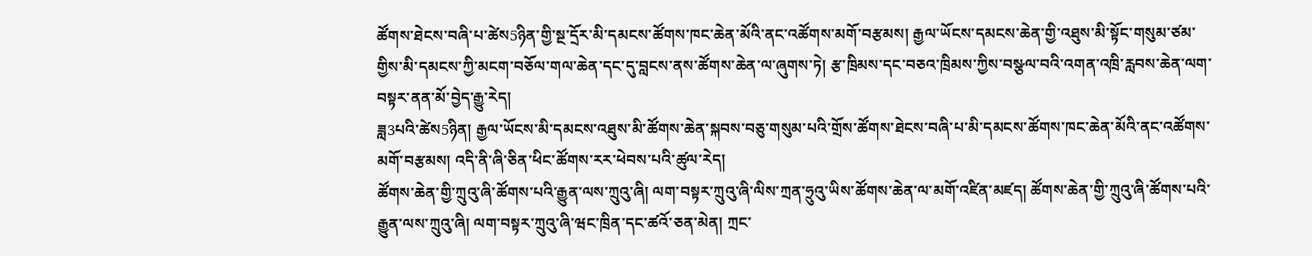ཚོགས་ཐེངས་བཞི་པ་ཚེས5ཉིན་གྱི་སྔ་དྲོར་མི་དམངས་ཚོགས་ཁང་ཆེན་མོའི་ནང་འཚོགས་མགོ་བརྩམས། རྒྱལ་ཡོངས་དམངས་ཆེན་གྱི་འཐུས་མི་སྟོང་གསུམ་ཙམ་གྱིས་མི་དམངས་ཀྱི་མངག་བཅོལ་གལ་ཆེན་དང་དུ་བླངས་ནས་ཚོགས་ཆེན་ལ་ཞུགས་ཏེ། རྩ་ཁྲིམས་དང་བཅའ་ཁྲིམས་ཀྱིས་བསྩལ་བའི་འགན་འཁྲི་རླབས་ཆེན་ལག་བསྟར་ནན་མོ་བྱེད་རྒྱུ་རེད།
ཟླ3པའི་ཚེས5ཉིན། རྒྱལ་ཡོངས་མི་དམངས་འཐུས་མི་ཚོགས་ཆེན་སྐབས་བཅུ་གསུམ་པའི་གྲོས་ཚོགས་ཐེངས་བཞི་པ་མི་དམངས་ཚོགས་ཁང་ཆེན་མོའི་ནང་འཚོགས་མགོ་བརྩམས། འདི་ནི་ཞི་ཅིན་ཕིང་ཚོགས་རར་ཕེབས་པའི་ཚུལ་རེད།
ཚོགས་ཆེན་གྱི་ཀྲུའུ་ཞི་ཚོགས་པའི་རྒྱུན་ལས་ཀྲུའུ་ཞི། ལག་བསྟར་ཀྲུའུ་ཞི་ལིས་ཀྲན་ཧྲུའུ་ཡིས་ཚོགས་ཆེན་ལ་མགོ་འཛིན་མཛད། ཚོགས་ཆེན་གྱི་ཀྲུའུ་ཞི་ཚོགས་པའི་རྒྱུན་ལས་ཀྲུའུ་ཞི། ལག་བསྟར་ཀྲུའུ་ཞི་ཝང་ཁྲིན་དང་ཚའོ་ཅན་མེན། ཀྲང་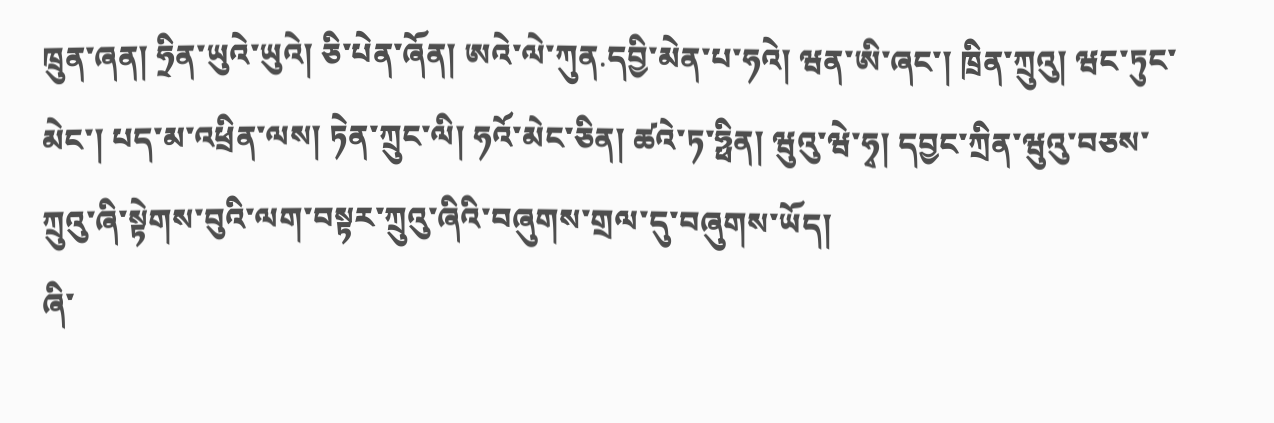ཁྲུན་ཞན། ཧྲིན་ཡུའེ་ཡུའེ། ཅི་པེན་ཞོན། ཨའེ་ལེ་ཀུན.དབྱི་མེན་པ་ཧའེ། ཝན་ཨི་ཞང་། ཁྲིན་ཀྲུའུ། ཝང་ཏུང་མེང་། པད་མ་འཕྲིན་ལས། ཏེན་ཀྲུང་ལི། ཧའོ་མེང་ཅིན། ཚའེ་ཏ་ཧྥིན། ཝུའུ་ཝེ་ཧྭ། དབྱང་ཀྲིན་ཝུའུ་བཅས་ཀྲུའུ་ཞི་སྟེགས་བུའི་ལག་བསྟར་ཀྲུའུ་ཞིའི་བཞུགས་གྲལ་དུ་བཞུགས་ཡོད།
ཞི་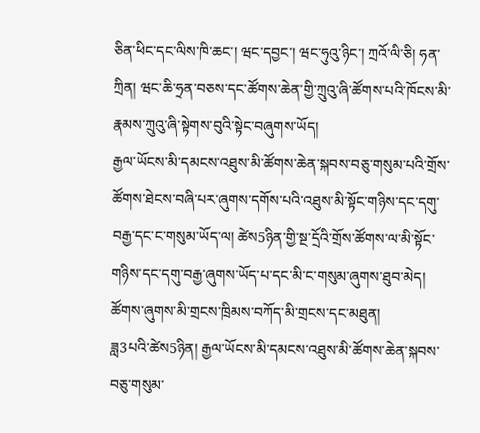ཅིན་ཕིང་དང་ལིས་ཁི་ཆང་། ཝང་དབྱང་། ཝང་ཧུའུ་ཉིང་། ཀྲའོ་ལི་ཅི། ཧན་ཀྲིན། ཝང་ཆི་ཧྲན་བཅས་དང་ཚོགས་ཆེན་གྱི་ཀྲུའུ་ཞི་ཚོགས་པའི་ཁོངས་མི་རྣམས་ཀྲུའུ་ཞི་སྟེགས་བུའི་སྟེང་བཞུགས་ཡོད།
རྒྱལ་ཡོངས་མི་དམངས་འཐུས་མི་ཚོགས་ཆེན་སྐབས་བཅུ་གསུམ་པའི་གྲོས་ཚོགས་ཐེངས་བཞི་པར་ཞུགས་དགོས་པའི་འཐུས་མི་སྟོང་གཉིས་དང་དགུ་བརྒྱ་དང་ང་གསུམ་ཡོད་ལ། ཚེས5ཉིན་གྱི་སྔ་དྲོའི་གྲོས་ཚོགས་ལ་མི་སྟོང་གཉིས་དང་དགུ་བརྒྱ་ཞུགས་ཡོད་པ་དང་མི་ང་གསུམ་ཞུགས་ཐུབ་མེད། ཚོགས་ཞུགས་མི་གྲངས་ཁྲིམས་བཀོད་མི་གྲངས་དང་མཐུན།
ཟླ3པའི་ཚེས5ཉིན། རྒྱལ་ཡོངས་མི་དམངས་འཐུས་མི་ཚོགས་ཆེན་སྐབས་བཅུ་གསུམ་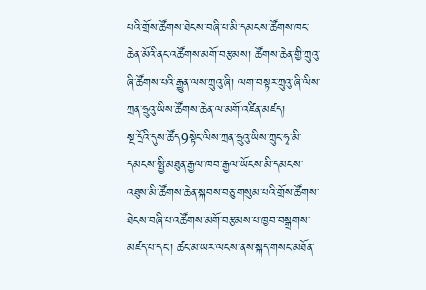པའི་གྲོས་ཚོགས་ཐེངས་བཞི་པ་མི་དམངས་ཚོགས་ཁང་ཆེན་མོའི་ནང་འཚོགས་མགོ་བརྩམས། ཚོགས་ཆེན་གྱི་ཀྲུའུ་ཞི་ཚོགས་པའི་རྒྱུན་ལས་ཀྲུའུ་ཞི། ལག་བསྟར་ཀྲུའུ་ཞི་ལིས་ཀྲན་ཧྲུའུ་ཡིས་ཚོགས་ཆེན་ལ་མགོ་འཛིན་མཛད།
སྔ་དྲོའི་དུས་ཚོད9སྟེང་ལིས་ཀྲན་ཧྲུའུ་ཡིས་ཀྲུང་ཧྭ་མི་དམངས་སྤྱི་མཐུན་རྒྱལ་ཁབ་རྒྱལ་ཡོངས་མི་དམངས་འཐུས་མི་ཚོགས་ཆེན་སྐབས་བཅུ་གསུམ་པའི་གྲོས་ཚོགས་ཐེངས་བཞི་པ་འཚོགས་མགོ་བརྩམས་པ་ཁྱབ་བསྒྲགས་མཛད་པ་དང་། ཚང་མ་ཡར་ལངས་ནས་སྐད་གསང་མཐོན་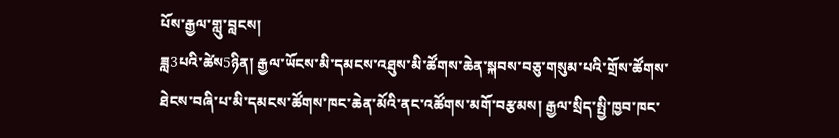པོས་རྒྱལ་གླུ་བླངས།
ཟླ3པའི་ཚེས5ཉིན། རྒྱལ་ཡོངས་མི་དམངས་འཐུས་མི་ཚོགས་ཆེན་སྐབས་བཅུ་གསུམ་པའི་གྲོས་ཚོགས་ཐེངས་བཞི་པ་མི་དམངས་ཚོགས་ཁང་ཆེན་མོའི་ནང་འཚོགས་མགོ་བརྩམས། རྒྱལ་སྲིད་སྤྱི་ཁྱབ་ཁང་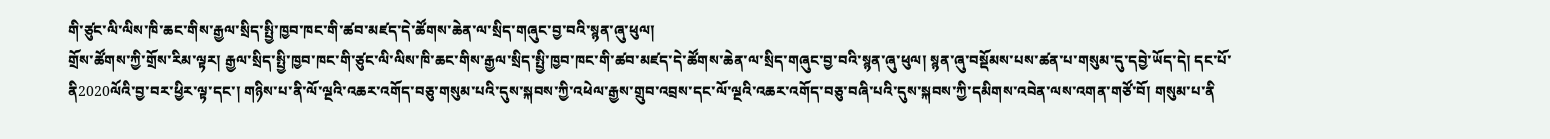གི་ཙུང་ལི་ལིས་ཁི་ཆང་གིས་རྒྱལ་སྲིད་སྤྱི་ཁྱབ་ཁང་གི་ཚབ་མཛད་དེ་ཚོགས་ཆེན་ལ་སྲིད་གཞུང་བྱ་བའི་སྙན་ཞུ་ཕུལ།
གྲོས་ཚོགས་ཀྱི་གྲོས་རིམ་ལྟར། རྒྱལ་སྲིད་སྤྱི་ཁྱབ་ཁང་གི་ཙུང་ལི་ལིས་ཁི་ཆང་གིས་རྒྱལ་སྲིད་སྤྱི་ཁྱབ་ཁང་གི་ཚབ་མཛད་དེ་ཚོགས་ཆེན་ལ་སྲིད་གཞུང་བྱ་བའི་སྙན་ཞུ་ཕུལ། སྙན་ཞུ་བསྡོམས་པས་ཚན་པ་གསུམ་དུ་དབྱེ་ཡོད་དེ། དང་པོ་ནི2020ལོའི་བྱ་བར་ཕྱིར་ལྟ་དང་། གཉིས་པ་ནི་ལོ་ལྔའི་འཆར་འགོད་བཅུ་གསུམ་པའི་དུས་སྐབས་ཀྱི་འཕེལ་རྒྱས་གྲུབ་འབྲས་དང་ལོ་ལྔའི་འཆར་འགོད་བཅུ་བཞི་པའི་དུས་སྐབས་ཀྱི་དམིགས་འབེན་ལས་འགན་གཙོ་བོ། གསུམ་པ་ནི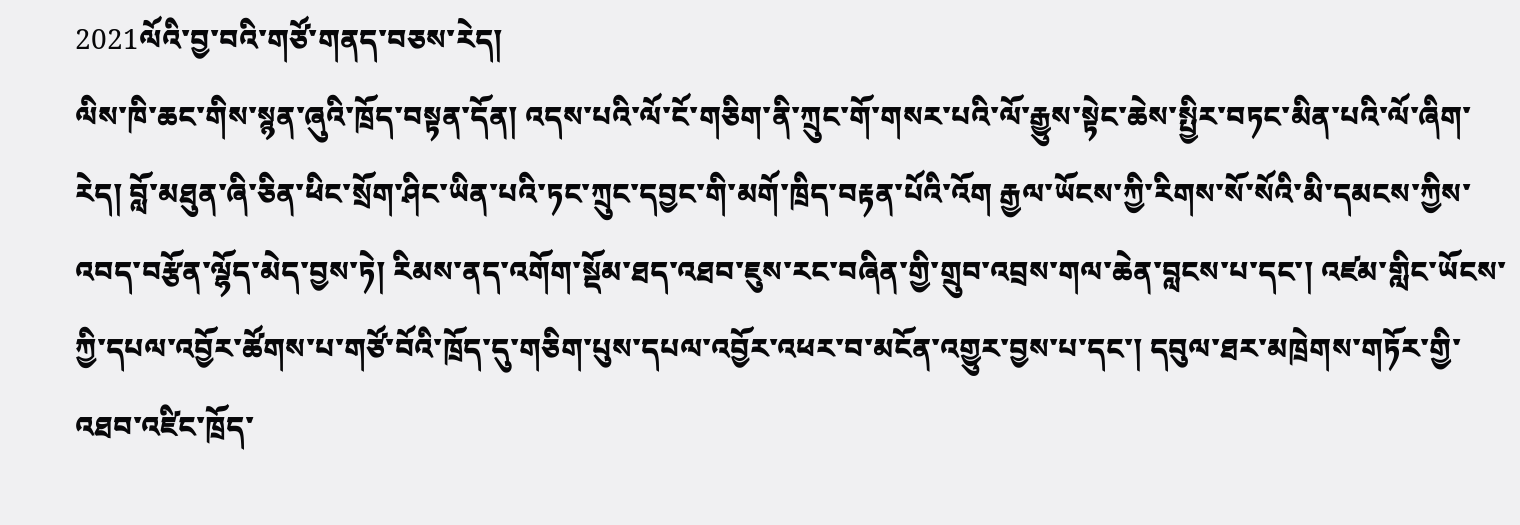2021ལོའི་བྱ་བའི་གཙོ་གནད་བཅས་རེད།
ལིས་ཁི་ཆང་གིས་སྙན་ཞུའི་ཁྲོད་བསྟན་དོན། འདས་པའི་ལོ་ངོ་གཅིག་ནི་ཀྲུང་གོ་གསར་པའི་ལོ་རྒྱུས་སྟེང་ཆེས་སྤྱིར་བཏང་མིན་པའི་ལོ་ཞིག་རེད། བློ་མཐུན་ཞི་ཅིན་ཕིང་སྲོག་ཤིང་ཡིན་པའི་ཏང་ཀྲུང་དབྱང་གི་མགོ་ཁྲིད་བརྟན་པོའི་འོག རྒྱལ་ཡོངས་ཀྱི་རིགས་སོ་སོའི་མི་དམངས་ཀྱིས་འབད་བརྩོན་ལྷོད་མེད་བྱས་ཏེ། རིམས་ནད་འགོག་སྡོམ་ཐད་འཐབ་ཇུས་རང་བཞིན་གྱི་གྲུབ་འབྲས་གལ་ཆེན་བླངས་པ་དང་། འཛམ་གླིང་ཡོངས་ཀྱི་དཔལ་འབྱོར་ཚོགས་པ་གཙོ་བོའི་ཁྲོད་དུ་གཅིག་པུས་དཔལ་འབྱོར་འཕར་བ་མངོན་འགྱུར་བྱས་པ་དང་། དབུལ་ཐར་མཁྲེགས་གཏོར་གྱི་འཐབ་འཛིང་ཁྲོད་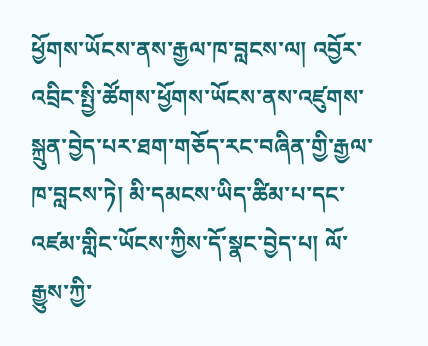ཕྱོགས་ཡོངས་ནས་རྒྱལ་ཁ་བླངས་ལ། འབྱོར་འབྲིང་སྤྱི་ཚོགས་ཕྱོགས་ཡོངས་ནས་འཛུགས་སྐྲུན་བྱེད་པར་ཐག་གཅོད་རང་བཞིན་གྱི་རྒྱལ་ཁ་བླངས་ཏེ། མི་དམངས་ཡིད་ཚིམ་པ་དང་འཛམ་གླིང་ཡོངས་ཀྱིས་དོ་སྣང་བྱེད་པ། ལོ་རྒྱུས་ཀྱི་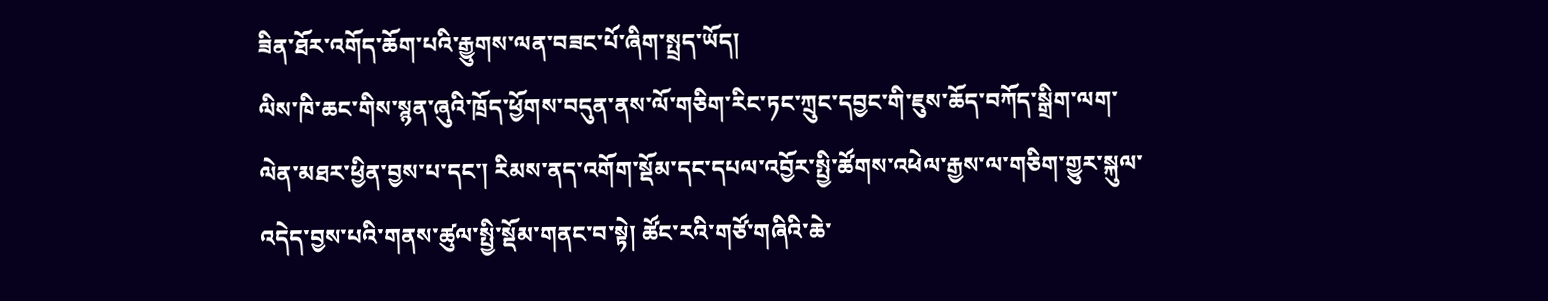ཟིན་ཐོར་འགོད་ཆོག་པའི་རྒྱུགས་ལན་བཟང་པོ་ཞིག་སྤྲད་ཡོད།
ལིས་ཁི་ཆང་གིས་སྙན་ཞུའི་ཁྲོད་ཕྱོགས་བདུན་ནས་ལོ་གཅིག་རིང་ཏང་ཀྲུང་དབྱང་གི་ཇུས་ཆོད་བཀོད་སྒྲིག་ལག་ལེན་མཐར་ཕྱིན་བྱས་པ་དང་། རིམས་ནད་འགོག་སྡོམ་དང་དཔལ་འབྱོར་སྤྱི་ཚོགས་འཕེལ་རྒྱས་ལ་གཅིག་གྱུར་སྐུལ་འདེད་བྱས་པའི་གནས་ཚུལ་སྤྱི་སྡོམ་གནང་བ་སྟེ། ཚོང་རའི་གཙོ་གཞིའི་ཆེ་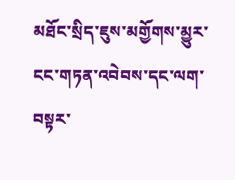མཐོང་སྲིད་ཇུས་མགྱོགས་མྱུར་ངང་གཏན་འབེབས་དང་ལག་བསྟར་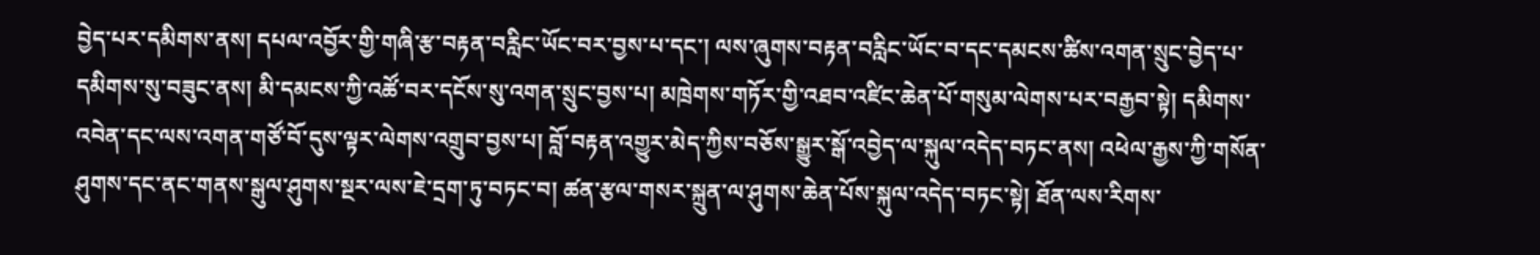བྱེད་པར་དམིགས་ནས། དཔལ་འབྱོར་གྱི་གཞི་རྩ་བརྟན་བརླིང་ཡོང་བར་བྱས་པ་དང་། ལས་ཞུགས་བརྟན་བརླིང་ཡོང་བ་དང་དམངས་ཚིས་འགན་སྲུང་བྱེད་པ་དམིགས་སུ་བཟུང་ནས། མི་དམངས་ཀྱི་འཚོ་བར་དངོས་སུ་འགན་སྲུང་བྱས་པ། མཁྲེགས་གཏོར་གྱི་འཐབ་འཛིང་ཆེན་པོ་གསུམ་ལེགས་པར་བརྒྱབ་སྟེ། དམིགས་འབེན་དང་ལས་འགན་གཙོ་བོ་དུས་ལྟར་ལེགས་འགྲུབ་བྱས་པ། བློ་བརྟན་འགྱུར་མེད་ཀྱིས་བཅོས་སྒྱུར་སྒོ་འབྱེད་ལ་སྐུལ་འདེད་བཏང་ནས། འཕེལ་རྒྱས་ཀྱི་གསོན་ཤུགས་དང་ནང་གནས་སྒུལ་ཤུགས་སྔར་ལས་ཇེ་དྲག་ཏུ་བཏང་བ། ཚན་རྩལ་གསར་སྐྲུན་ལ་ཤུགས་ཆེན་པོས་སྐུལ་འདེད་བཏང་སྟེ། ཐོན་ལས་རིགས་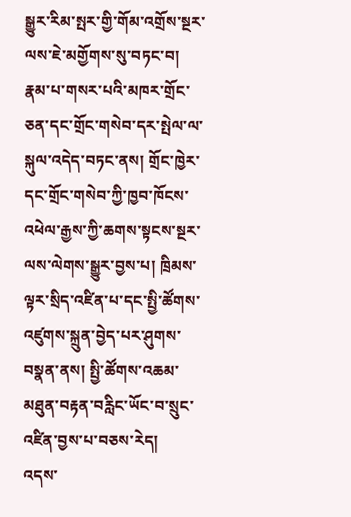སྒྱུར་རིམ་སྤར་གྱི་གོམ་འགྲོས་སྔར་ལས་ཇེ་མགྱོགས་སུ་བཏང་བ། རྣམ་པ་གསར་པའི་མཁར་གྲོང་ཅན་དང་གྲོང་གསེབ་དར་སྤེལ་ལ་སྐུལ་འདེད་བཏང་ནས། གྲོང་ཁྱེར་དང་གྲོང་གསེབ་ཀྱི་ཁྱབ་ཁོངས་འཕེལ་རྒྱས་ཀྱི་ཆགས་སྟངས་སྔར་ལས་ལེགས་སྒྱུར་བྱས་པ། ཁྲིམས་ལྟར་སྲིད་འཛིན་པ་དང་སྤྱི་ཚོགས་འཛུགས་སྐྲུན་བྱེད་པར་ཤུགས་བསྣན་ནས། སྤྱི་ཚོགས་འཆམ་མཐུན་བརྟན་བརླིང་ཡོང་བ་སྲུང་འཛིན་བྱས་པ་བཅས་རེད།
འདས་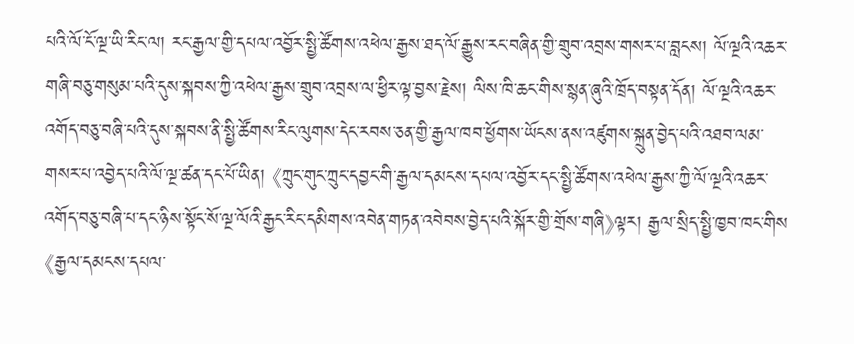པའི་ལོ་ངོ་ལྔ་ཡི་རིང་ལ། རང་རྒྱལ་གྱི་དཔལ་འབྱོར་སྤྱི་ཚོགས་འཕེལ་རྒྱས་ཐད་ལོ་རྒྱུས་རང་བཞིན་གྱི་གྲུབ་འབྲས་གསར་པ་བླངས། ལོ་ལྔའི་འཆར་གཞི་བཅུ་གསུམ་པའི་དུས་སྐབས་ཀྱི་འཕེལ་རྒྱས་གྲུབ་འབྲས་ལ་ཕྱིར་ལྟ་བྱས་རྗེས། ལིས་ཁི་ཆང་གིས་སྙན་ཞུའི་ཁྲོད་བསྟན་དོན། ལོ་ལྔའི་འཆར་འགོད་བཅུ་བཞི་པའི་དུས་སྐབས་ནི་སྤྱི་ཚོགས་རིང་ལུགས་དེང་རབས་ཅན་གྱི་རྒྱལ་ཁབ་ཕྱོགས་ཡོངས་ནས་འཛུགས་སྐྲུན་བྱེད་པའི་འཐབ་ལམ་གསར་པ་འབྱེད་པའི་ལོ་ལྔ་ཚན་དང་པོ་ཡིན། 《ཀྲུང་གུང་ཀྲུང་དབྱང་གི་རྒྱལ་དམངས་དཔལ་འབྱོར་དང་སྤྱི་ཚོགས་འཕེལ་རྒྱས་ཀྱི་ལོ་ལྔའི་འཆར་འགོད་བཅུ་བཞི་པ་དང་ཉིས་སྟོང་སོ་ལྔ་ལོའི་རྒྱང་རིང་དམིགས་འབེན་གཏན་འབེབས་བྱེད་པའི་སྐོར་གྱི་གྲོས་གཞི》ལྟར། རྒྱལ་སྲིད་སྤྱི་ཁྱབ་ཁང་གིས《རྒྱལ་དམངས་དཔལ་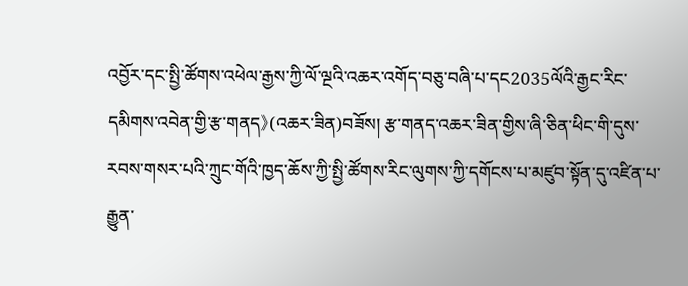འབྱོར་དང་སྤྱི་ཚོགས་འཕེལ་རྒྱས་ཀྱི་ལོ་ལྔའི་འཆར་འགོད་བཅུ་བཞི་པ་དང2035ལོའི་རྒྱང་རིང་དམིགས་འབེན་གྱི་རྩ་གནད》(འཆར་ཟིན)བཟོས། རྩ་གནད་འཆར་ཟིན་གྱིས་ཞི་ཅིན་ཕིང་གི་དུས་རབས་གསར་པའི་ཀྲུང་གོའི་ཁྱད་ཆོས་ཀྱི་སྤྱི་ཚོགས་རིང་ལུགས་ཀྱི་དགོངས་པ་མཛུབ་སྟོན་དུ་འཛིན་པ་རྒྱུན་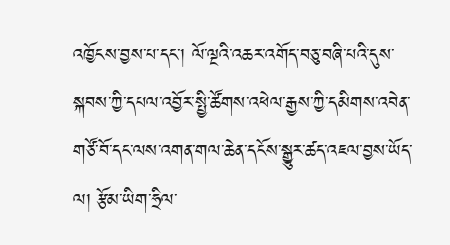འཁྱོངས་བྱས་པ་དང་། ལོ་ལྔའི་འཆར་འགོད་བཅུ་བཞི་པའི་དུས་སྐབས་ཀྱི་དཔལ་འབྱོར་སྤྱི་ཚོགས་འཕེལ་རྒྱས་ཀྱི་དམིགས་འབེན་གཙོ་བོ་དང་ལས་འགན་གལ་ཆེན་དངོས་སྒྱུར་ཚད་འཇལ་བྱས་ཡོད་ལ། རྩོམ་ཡིག་ཧྲིལ་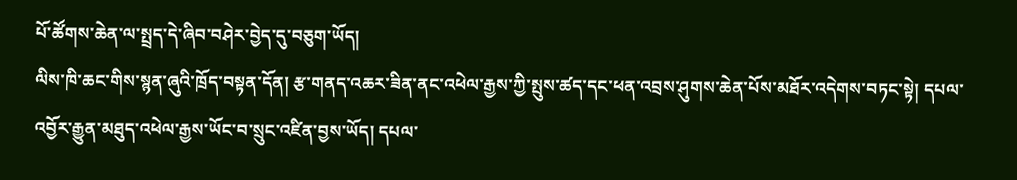པོ་ཚོགས་ཆེན་ལ་སྤྲད་དེ་ཞིབ་བཤེར་བྱེད་དུ་བཅུག་ཡོད།
ལིས་ཁི་ཆང་གིས་སྙན་ཞུའི་ཁྲོད་བསྟན་དོན། རྩ་གནད་འཆར་ཟིན་ནང་འཕེལ་རྒྱས་ཀྱི་སྤུས་ཚད་དང་ཕན་འབྲས་ཤུགས་ཆེན་པོས་མཐོར་འདེགས་བཏང་སྟེ། དཔལ་འབྱོར་རྒྱུན་མཐུད་འཕེལ་རྒྱས་ཡོང་བ་སྲུང་འཛིན་བྱས་ཡོད། དཔལ་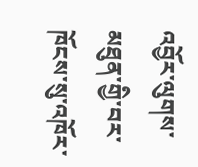འབྱོར་ལུགས་མཐུན་གྱི་བར་ཁོངས་སུ་འཁོར་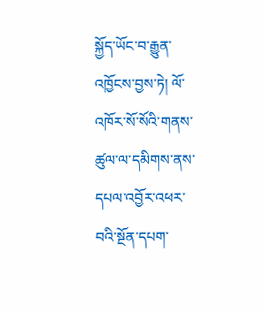སྐྱོད་ཡོང་བ་རྒྱུན་འཁྱོངས་བྱས་ཏེ། ལོ་འཁོར་སོ་སོའི་གནས་ཚུལ་ལ་དམིགས་ནས་དཔལ་འབྱོར་འཕར་བའི་སྔོན་དཔག་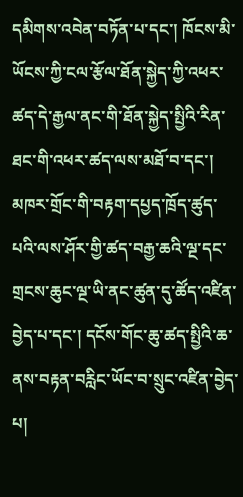དམིགས་འབེན་བཏོན་པ་དང་། ཁོངས་མི་ཡོངས་ཀྱི་ངལ་རྩོལ་ཐོན་སྐྱེད་ཀྱི་འཕར་ཚད་དེ་རྒྱལ་ནང་གི་ཐོན་སྐྱེད་སྤྱིའི་རིན་ཐང་གི་འཕར་ཚད་ལས་མཐོ་བ་དང་། མཁར་གྲོང་གི་བརྟག་དཔྱད་ཁྲོད་ཚུད་པའི་ལས་ཤོར་གྱི་ཚད་བརྒྱ་ཆའི་ལྔ་དང་གྲངས་ཆུང་ལྔ་ཡི་ནང་ཚུན་དུ་ཚོད་འཛིན་བྱེད་པ་དང་། དངོས་གོང་ཆུ་ཚད་སྤྱིའི་ཆ་ནས་བརྟན་བརླིང་ཡོང་བ་སྲུང་འཛིན་བྱེད་པ།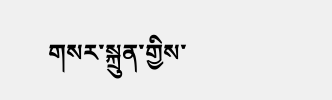གསར་སྐྲུན་གྱིས་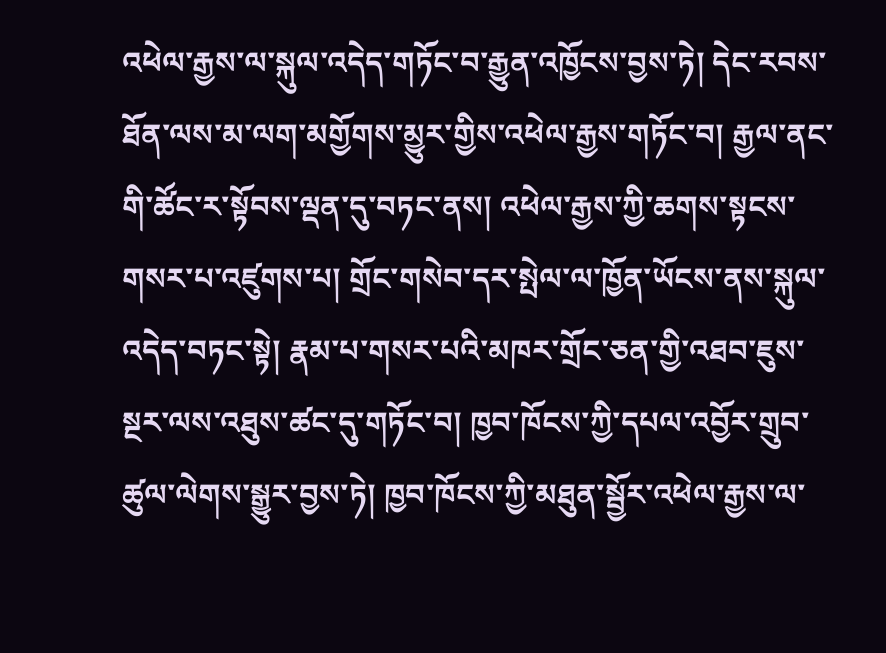འཕེལ་རྒྱས་ལ་སྐུལ་འདེད་གཏོང་བ་རྒྱུན་འཁྱོངས་བྱས་ཏེ། དེང་རབས་ཐོན་ལས་མ་ལག་མགྱོགས་མྱུར་གྱིས་འཕེལ་རྒྱས་གཏོང་བ། རྒྱལ་ནང་གི་ཚོང་ར་སྟོབས་ལྡན་དུ་བཏང་ནས། འཕེལ་རྒྱས་ཀྱི་ཆགས་སྟངས་གསར་པ་འཛུགས་པ། གྲོང་གསེབ་དར་སྤེལ་ལ་ཁྱོན་ཡོངས་ནས་སྐུལ་འདེད་བཏང་སྟེ། རྣམ་པ་གསར་པའི་མཁར་གྲོང་ཅན་གྱི་འཐབ་ཇུས་སྔར་ལས་འཐུས་ཚང་དུ་གཏོང་བ། ཁྱབ་ཁོངས་ཀྱི་དཔལ་འབྱོར་གྲུབ་ཚུལ་ལེགས་སྒྱུར་བྱས་ཏེ། ཁྱབ་ཁོངས་ཀྱི་མཐུན་སྦྱོར་འཕེལ་རྒྱས་ལ་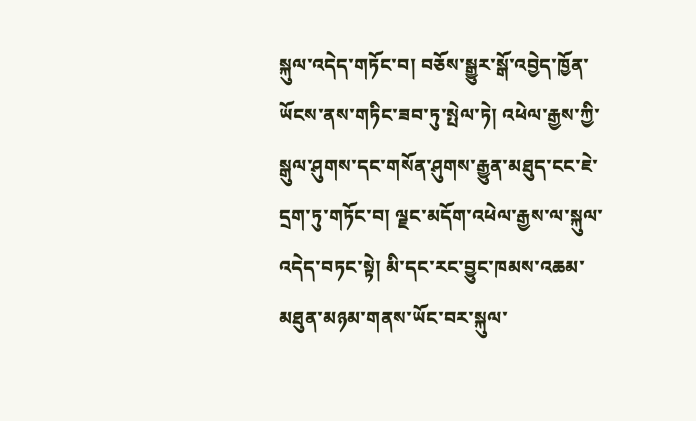སྐུལ་འདེད་གཏོང་བ། བཅོས་སྒྱུར་སྒོ་འབྱེད་ཁྱོན་ཡོངས་ནས་གཏིང་ཟབ་ཏུ་སྤེལ་ཏེ། འཕེལ་རྒྱས་ཀྱི་སྒུལ་ཤུགས་དང་གསོན་ཤུགས་རྒྱུན་མཐུད་ངང་ཇེ་དྲག་ཏུ་གཏོང་བ། ལྗང་མདོག་འཕེལ་རྒྱས་ལ་སྐུལ་འདེད་བཏང་སྟེ། མི་དང་རང་བྱུང་ཁམས་འཆམ་མཐུན་མཉམ་གནས་ཡོང་བར་སྐུལ་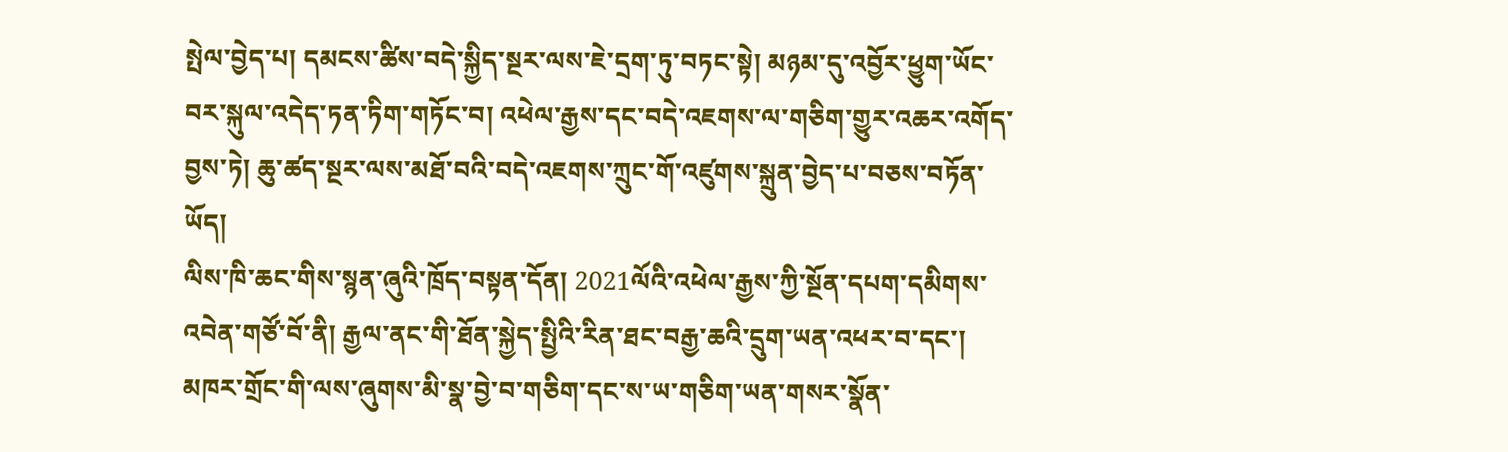སྤེལ་བྱེད་པ། དམངས་ཚིས་བདེ་སྐྱིད་སྔར་ལས་ཇེ་དྲག་ཏུ་བཏང་སྟེ། མཉམ་དུ་འབྱོར་ཕྱུག་ཡོང་བར་སྐུལ་འདེད་ཏན་ཏིག་གཏོང་བ། འཕེལ་རྒྱས་དང་བདེ་འཇགས་ལ་གཅིག་གྱུར་འཆར་འགོད་བྱས་ཏེ། ཆུ་ཚད་སྔར་ལས་མཐོ་བའི་བདེ་འཇགས་ཀྲུང་གོ་འཛུགས་སྐྲུན་བྱེད་པ་བཅས་བཏོན་ཡོད།
ལིས་ཁི་ཆང་གིས་སྙན་ཞུའི་ཁྲོད་བསྟན་དོན། 2021ལོའི་འཕེལ་རྒྱས་ཀྱི་སྔོན་དཔག་དམིགས་འབེན་གཙོ་བོ་ནི། རྒྱལ་ནང་གི་ཐོན་སྐྱེད་སྤྱིའི་རིན་ཐང་བརྒྱ་ཆའི་དྲུག་ཡན་འཕར་བ་དང་། མཁར་གྲོང་གི་ལས་ཞུགས་མི་སྣ་བྱེ་བ་གཅིག་དང་ས་ཡ་གཅིག་ཡན་གསར་སྣོན་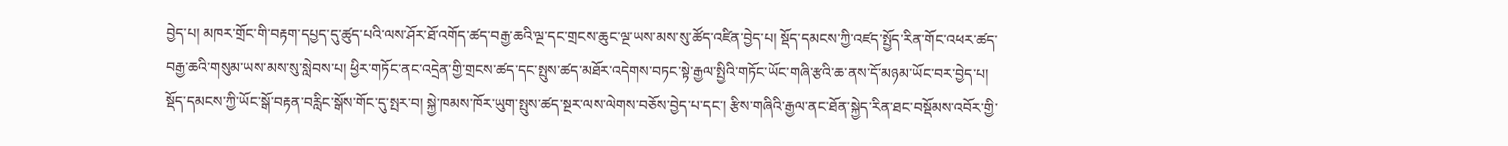བྱེད་པ། མཁར་གྲོང་གི་བརྟག་དཔྱད་དུ་ཚུད་པའི་ལས་ཤོར་ཐོ་འགོད་ཚད་བརྒྱ་ཆའི་ལྔ་དང་གྲངས་ཆུང་ལྔ་ཡས་མས་སུ་ཚོད་འཛིན་བྱེད་པ། སྡོད་དམངས་ཀྱི་འཛད་སྤྱོད་རིན་གོང་འཕར་ཚད་བརྒྱ་ཆའི་གསུམ་ཡས་མས་སུ་སླེབས་པ། ཕྱིར་གཏོང་ནང་འདྲེན་གྱི་གྲངས་ཚད་དང་སྤུས་ཚད་མཐོར་འདེགས་བཏང་སྟེ་རྒྱལ་སྤྱིའི་གཏོང་ཡོང་གཞི་རྩའི་ཆ་ནས་དོ་མཉམ་ཡོང་བར་བྱེད་པ། སྡོད་དམངས་ཀྱི་ཡོང་སྒོ་བརྟན་བརླིང་སྒོས་གོང་དུ་སྤར་བ། སྐྱེ་ཁམས་ཁོར་ཡུག་སྤུས་ཚད་སྔར་ལས་ལེགས་བཅོས་བྱེད་པ་དང་། རྩིས་གཞིའི་རྒྱལ་ནང་ཐོན་སྐྱེད་རིན་ཐང་བསྡོམས་འབོར་གྱི་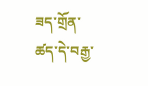ཟད་གྲོན་ཚད་དེ་བརྒྱ་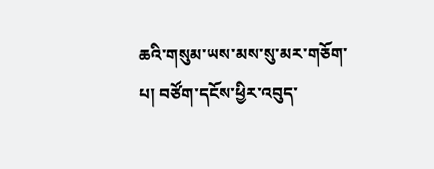ཆའི་གསུམ་ཡས་མས་སུ་མར་གཅོག་པ། བཙོག་དངོས་ཕྱིར་འབུད་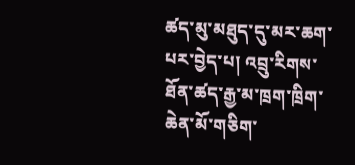ཚད་མུ་མཐུད་དུ་མར་ཆག་པར་བྱེད་པ། འབྲུ་རིགས་ཐོན་ཚད་རྒྱ་མ་ཁྲག་ཁྲིག་ཆེན་མོ་གཅིག་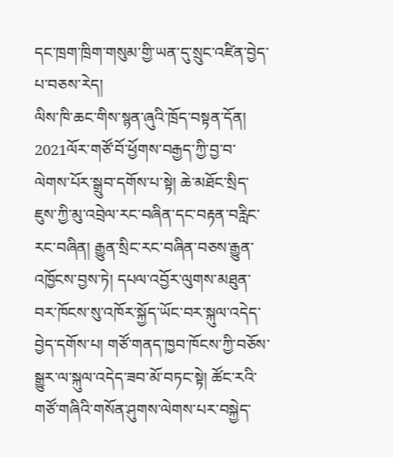དང་ཁྲག་ཁྲིག་གསུམ་གྱི་ཡན་དུ་སྲུང་འཛིན་བྱེད་པ་བཅས་རེད།
ལིས་ཁི་ཆང་གིས་སྙན་ཞུའི་ཁྲོད་བསྟན་དོན། 2021ལོར་གཙོ་བོ་ཕྱོགས་བརྒྱད་ཀྱི་བྱ་བ་ལེགས་པོར་སྒྲུབ་དགོས་པ་སྟེ། ཆེ་མཐོང་སྲིད་ཇུས་ཀྱི་མུ་འབྲེལ་རང་བཞིན་དང་བརྟན་བརླིང་རང་བཞིན། རྒྱུན་སྲིང་རང་བཞིན་བཅས་རྒྱུན་འཁྱོངས་བྱས་ཏེ། དཔལ་འབྱོར་ལུགས་མཐུན་བར་ཁོངས་སུ་འཁོར་སྐྱོད་ཡོང་བར་སྐུལ་འདེད་བྱེད་དགོས་པ། གཙོ་གནད་ཁྱབ་ཁོངས་ཀྱི་བཅོས་སྒྱུར་ལ་སྐུལ་འདེད་ཟབ་མོ་བཏང་སྟེ། ཚོང་རའི་གཙོ་གཞིའི་གསོན་ཤུགས་ལེགས་པར་བསྐྱེད་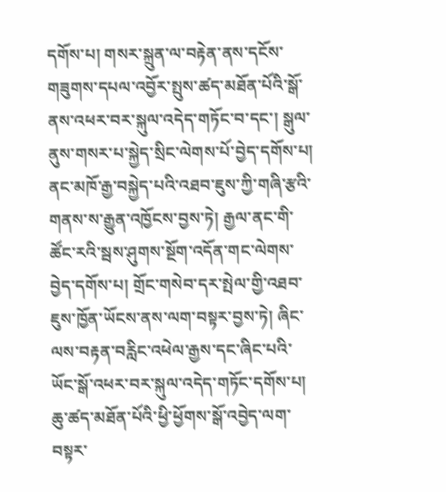དགོས་པ། གསར་སྐྲུན་ལ་བརྟེན་ནས་དངོས་གཟུགས་དཔལ་འབྱོར་སྤུས་ཚད་མཐོན་པོའི་སྒོ་ནས་འཕར་བར་སྐུལ་འདེད་གཏོང་བ་དང་། སྒུལ་ནུས་གསར་པ་སྐྱེད་སྲིང་ལེགས་པོ་བྱེད་དགོས་པ། ནང་མཁོ་རྒྱ་བསྐྱེད་པའི་འཐབ་ཇུས་ཀྱི་གཞི་རྩའི་གནས་ས་རྒྱུན་འཁྱོངས་བྱས་ཏེ། རྒྱལ་ནང་གི་ཚོང་རའི་སྦས་ཤུགས་སྔོག་འདོན་གང་ལེགས་བྱེད་དགོས་པ། གྲོང་གསེབ་དར་སྤེལ་གྱི་འཐབ་ཇུས་ཁྱོན་ཡོངས་ནས་ལག་བསྟར་བྱས་ཏེ། ཞིང་ལས་བརྟན་བརླིང་འཕེལ་རྒྱས་དང་ཞིང་པའི་ཡོང་སྒོ་འཕར་བར་སྐུལ་འདེད་གཏོང་དགོས་པ། ཆུ་ཚད་མཐོན་པོའི་ཕྱི་ཕྱོགས་སྒོ་འབྱེད་ལག་བསྟར་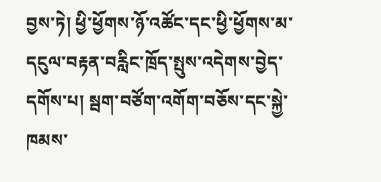བྱས་ཏེ། ཕྱི་ཕྱོགས་ཉོ་འཚོང་དང་ཕྱི་ཕྱོགས་མ་དངུལ་བརྟན་བརླིང་ཁྲོད་སྤུས་འདེགས་བྱེད་དགོས་པ། སྦག་བཙོག་འགོག་བཅོས་དང་སྐྱེ་ཁམས་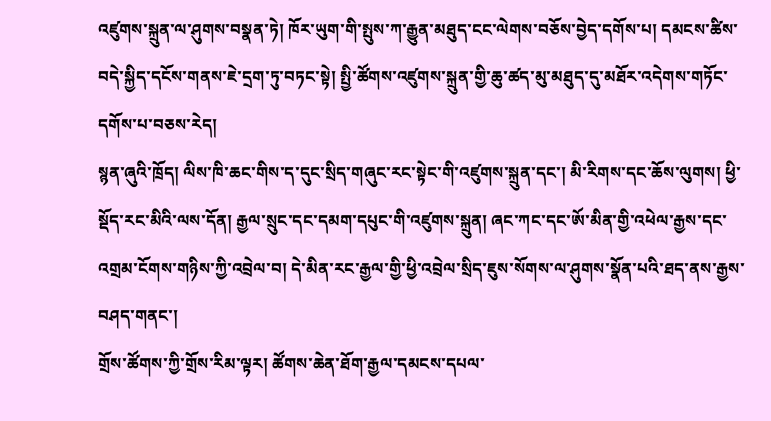འཛུགས་སྐྲུན་ལ་ཤུགས་བསྣན་ཏེ། ཁོར་ཡུག་གི་སྤུས་ཀ་རྒྱུན་མཐུད་ངང་ལེགས་བཅོས་བྱེད་དགོས་པ། དམངས་ཚིས་བདེ་སྐྱིད་དངོས་གནས་ཇེ་དྲག་ཏུ་བཏང་སྟེ། སྤྱི་ཚོགས་འཛུགས་སྐྲུན་གྱི་ཆུ་ཚད་མུ་མཐུད་དུ་མཐོར་འདེགས་གཏོང་དགོས་པ་བཅས་རེད།
སྙན་ཞུའི་ཁྲོད། ལིས་ཁི་ཆང་གིས་ད་དུང་སྲིད་གཞུང་རང་སྟེང་གི་འཛུགས་སྐྲུན་དང་། མི་རིགས་དང་ཆོས་ལུགས། ཕྱི་སྡོད་རང་མིའི་ལས་དོན། རྒྱལ་སྲུང་དང་དམག་དཔུང་གི་འཛུགས་སྐྲུན། ཞང་ཀང་དང་ཨོ་མིན་གྱི་འཕེལ་རྒྱས་དང་འགྲམ་ངོགས་གཉིས་ཀྱི་འབྲེལ་བ། དེ་མིན་རང་རྒྱལ་གྱི་ཕྱི་འབྲེལ་སྲིད་ཇུས་སོགས་ལ་ཤུགས་སྣོན་པའི་ཐད་ནས་རྒྱས་བཤད་གནང་།
གྲོས་ཚོགས་ཀྱི་གྲོས་རིམ་ལྟར། ཚོགས་ཆེན་ཐོག་རྒྱལ་དམངས་དཔལ་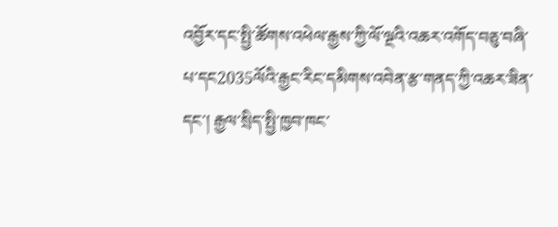འབྱོར་དང་སྤྱི་ཚོགས་འཕེལ་རྒྱས་ཀྱི་ལོ་ལྔའི་འཆར་འགོད་བཅུ་བཞི་པ་དང2035ལོའི་རྒྱང་རིང་དམིགས་འབེན་རྩ་གནད་ཀྱི་འཆར་ཟིན་དང་། རྒྱལ་སྲིད་སྤྱི་ཁྱབ་ཁང་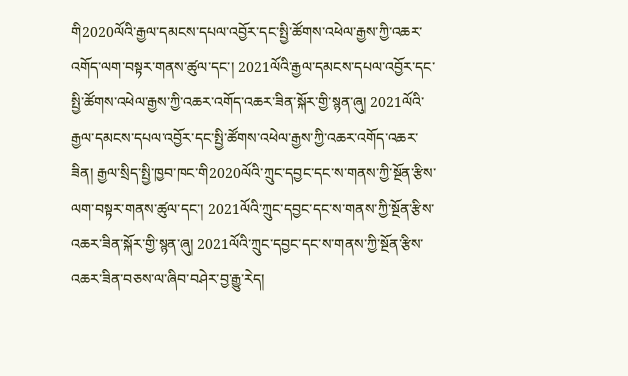གི2020ལོའི་རྒྱལ་དམངས་དཔལ་འབྱོར་དང་སྤྱི་ཚོགས་འཕེལ་རྒྱས་ཀྱི་འཆར་འགོད་ལག་བསྟར་གནས་ཚུལ་དང་། 2021ལོའི་རྒྱལ་དམངས་དཔལ་འབྱོར་དང་སྤྱི་ཚོགས་འཕེལ་རྒྱས་ཀྱི་འཆར་འགོད་འཆར་ཟིན་སྐོར་གྱི་སྙན་ཞུ། 2021ལོའི་རྒྱལ་དམངས་དཔལ་འབྱོར་དང་སྤྱི་ཚོགས་འཕེལ་རྒྱས་ཀྱི་འཆར་འགོད་འཆར་ཟིན། རྒྱལ་སྲིད་སྤྱི་ཁྱབ་ཁང་གི2020ལོའི་ཀྲུང་དབྱང་དང་ས་གནས་ཀྱི་སྔོན་རྩིས་ལག་བསྟར་གནས་ཚུལ་དང་། 2021ལོའི་ཀྲུང་དབྱང་དང་ས་གནས་ཀྱི་སྔོན་རྩིས་འཆར་ཟིན་སྐོར་གྱི་སྙན་ཞུ། 2021ལོའི་ཀྲུང་དབྱང་དང་ས་གནས་ཀྱི་སྔོན་རྩིས་འཆར་ཟིན་བཅས་ལ་ཞིབ་བཤེར་བྱ་རྒྱུ་རེད།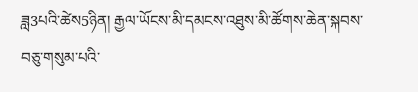ཟླ3པའི་ཚེས5ཉིན། རྒྱལ་ཡོངས་མི་དམངས་འཐུས་མི་ཚོགས་ཆེན་སྐབས་བཅུ་གསུམ་པའི་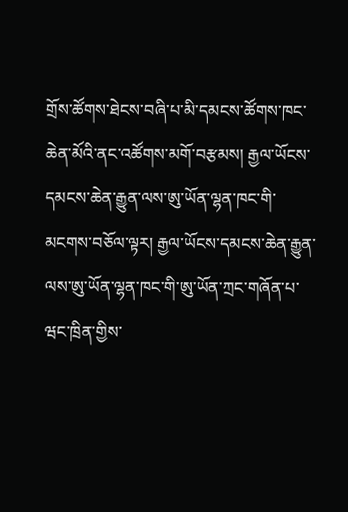གྲོས་ཚོགས་ཐེངས་བཞི་པ་མི་དམངས་ཚོགས་ཁང་ཆེན་མོའི་ནང་འཚོགས་མགོ་བརྩམས། རྒྱལ་ཡོངས་དམངས་ཆེན་རྒྱུན་ལས་ཨུ་ཡོན་ལྷན་ཁང་གི་མངགས་བཅོལ་ལྟར། རྒྱལ་ཡོངས་དམངས་ཆེན་རྒྱུན་ལས་ཨུ་ཡོན་ལྷན་ཁང་གི་ཨུ་ཡོན་ཀྲང་གཞོན་པ་ཝང་ཁྲིན་གྱིས་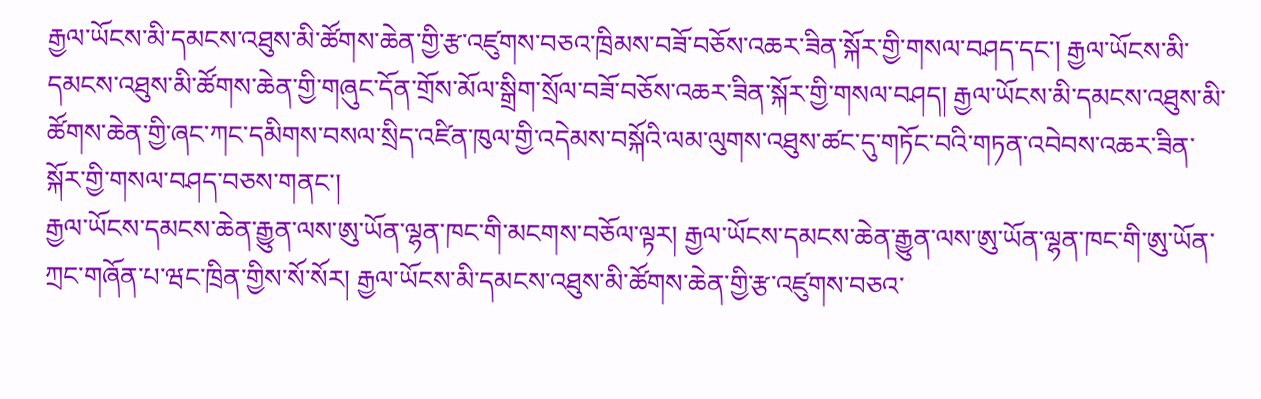རྒྱལ་ཡོངས་མི་དམངས་འཐུས་མི་ཚོགས་ཆེན་གྱི་རྩ་འཛུགས་བཅའ་ཁྲིམས་བཟོ་བཅོས་འཆར་ཟིན་སྐོར་གྱི་གསལ་བཤད་དང་། རྒྱལ་ཡོངས་མི་དམངས་འཐུས་མི་ཚོགས་ཆེན་གྱི་གཞུང་དོན་གྲོས་མོལ་སྒྲིག་སྲོལ་བཟོ་བཅོས་འཆར་ཟིན་སྐོར་གྱི་གསལ་བཤད། རྒྱལ་ཡོངས་མི་དམངས་འཐུས་མི་ཚོགས་ཆེན་གྱི་ཞང་ཀང་དམིགས་བསལ་སྲིད་འཛིན་ཁུལ་གྱི་འདེམས་བསྐོའི་ལམ་ལུགས་འཐུས་ཚང་དུ་གཏོང་བའི་གཏན་འབེབས་འཆར་ཟིན་སྐོར་གྱི་གསལ་བཤད་བཅས་གནང་།
རྒྱལ་ཡོངས་དམངས་ཆེན་རྒྱུན་ལས་ཨུ་ཡོན་ལྷན་ཁང་གི་མངགས་བཅོལ་ལྟར། རྒྱལ་ཡོངས་དམངས་ཆེན་རྒྱུན་ལས་ཨུ་ཡོན་ལྷན་ཁང་གི་ཨུ་ཡོན་ཀྲང་གཞོན་པ་ཝང་ཁྲིན་གྱིས་སོ་སོར། རྒྱལ་ཡོངས་མི་དམངས་འཐུས་མི་ཚོགས་ཆེན་གྱི་རྩ་འཛུགས་བཅའ་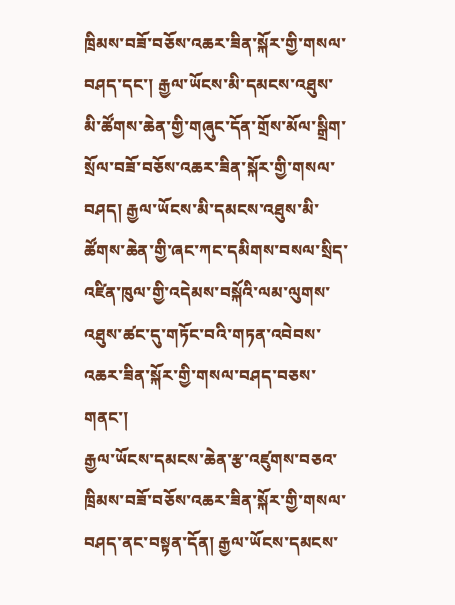ཁྲིམས་བཟོ་བཅོས་འཆར་ཟིན་སྐོར་གྱི་གསལ་བཤད་དང་། རྒྱལ་ཡོངས་མི་དམངས་འཐུས་མི་ཚོགས་ཆེན་གྱི་གཞུང་དོན་གྲོས་མོལ་སྒྲིག་སྲོལ་བཟོ་བཅོས་འཆར་ཟིན་སྐོར་གྱི་གསལ་བཤད། རྒྱལ་ཡོངས་མི་དམངས་འཐུས་མི་ཚོགས་ཆེན་གྱི་ཞང་ཀང་དམིགས་བསལ་སྲིད་འཛིན་ཁུལ་གྱི་འདེམས་བསྐོའི་ལམ་ལུགས་འཐུས་ཚང་དུ་གཏོང་བའི་གཏན་འབེབས་འཆར་ཟིན་སྐོར་གྱི་གསལ་བཤད་བཅས་གནང་།
རྒྱལ་ཡོངས་དམངས་ཆེན་རྩ་འཛུགས་བཅའ་ཁྲིམས་བཟོ་བཅོས་འཆར་ཟིན་སྐོར་གྱི་གསལ་བཤད་ནང་བསྟན་དོན། རྒྱལ་ཡོངས་དམངས་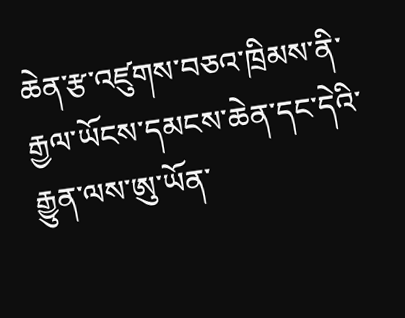ཆེན་རྩ་འཛུགས་བཅའ་ཁྲིམས་ནི་རྒྱལ་ཡོངས་དམངས་ཆེན་དང་དེའི་རྒྱུན་ལས་ཨུ་ཡོན་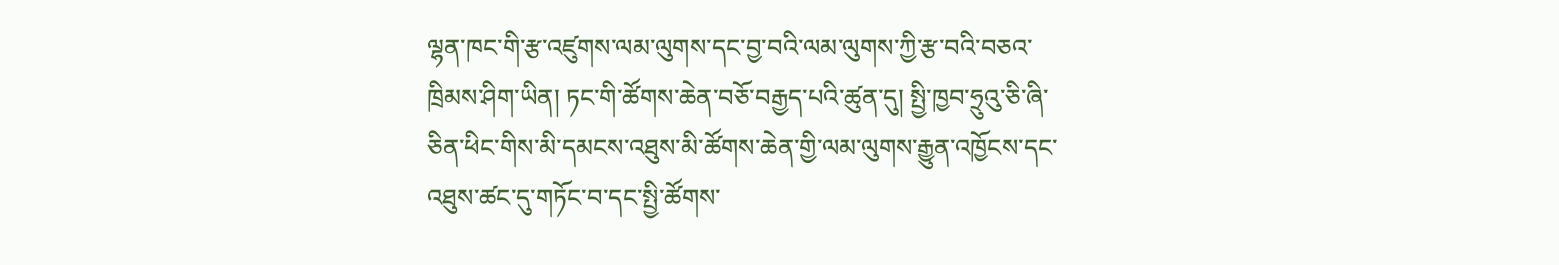ལྷན་ཁང་གི་རྩ་འཛུགས་ལམ་ལུགས་དང་བྱ་བའི་ལམ་ལུགས་ཀྱི་རྩ་བའི་བཅའ་ཁྲིམས་ཤིག་ཡིན། ཏང་གི་ཚོགས་ཆེན་བཅོ་བརྒྱད་པའི་ཚུན་དུ། སྤྱི་ཁྱབ་ཧྲུའུ་ཅི་ཞི་ཅིན་ཕིང་གིས་མི་དམངས་འཐུས་མི་ཚོགས་ཆེན་གྱི་ལམ་ལུགས་རྒྱུན་འཁྱོངས་དང་འཐུས་ཚང་དུ་གཏོང་བ་དང་སྤྱི་ཚོགས་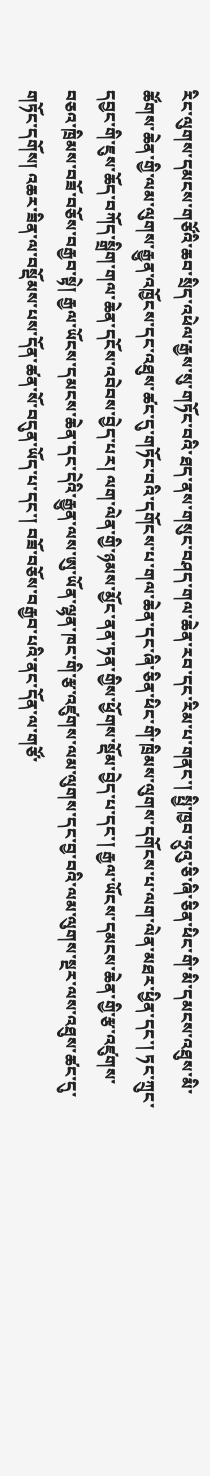རིང་ལུགས་དམངས་གཙོའི་ཆབ་སྲིད་འཕེལ་རྒྱས་སུ་གཏོང་བའི་ཐད་ནས་གསུང་བཤད་གལ་ཆེན་རབ་དང་རིམ་པ་གནང་། སྤྱི་ཁྱབ་ཧྲུའུ་ཅི་ཞི་ཅིན་ཕིང་གི་མི་དམངས་འཐུས་མི་ཚོགས་ཆེན་གྱི་ལམ་ལུགས་རྒྱུན་འཁྱོངས་དང་འཐུས་ཚང་དུ་གཏོང་བའི་དགོངས་པ་གལ་ཆེན་དང་ཞི་ཅིན་ཕིང་གི་ཁྲིམས་ལུགས་དགོངས་པ་ལག་ལེན་མཐར་ཕྱིན་དང་། ཏང་ཀྲུང་དབྱང་གི་ཇུས་ཆོད་བཀོད་སྒྲིག་གལ་ཆེན་དངོས་འབེབས་བྱེད་པར། ལག་ལེན་གྱི་ཉམས་མྱོང་ནན་ཏན་གྱིས་ཕྱོགས་སྡོམ་བྱེད་པ་དང་། རྒྱལ་ཡོངས་དམངས་ཆེན་གྱི་རྩ་འཛུགས་བཅའ་ཁྲིམས་བཟོ་བཅོས་བརྒྱབ་སྟེ། རྒྱལ་ཡོངས་དམངས་ཆེན་དང་དེའི་རྒྱུན་ལས་ཨུ་ཡོན་ལྷན་ཁང་གི་རྩ་འཛུགས་ལམ་ལུགས་དང་བྱ་བའི་ལམ་ལུགས་སྔར་ལས་འཐུས་ཚང་དུ་གཏོང་དགོས། འཆར་ཟིན་ལ་བསྡོམས་པས་དོན་ཚན་སོ་བདུན་ཡོད་པ་དང་། བཟོ་བཅོས་བརྒྱབ་པའི་ནང་དོན་ལ་གཙོ་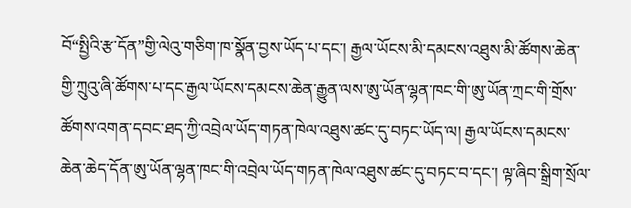བོ“སྤྱིའི་རྩ་དོན”གྱི་ལེའུ་གཅིག་ཁ་སྣོན་བྱས་ཡོད་པ་དང་། རྒྱལ་ཡོངས་མི་དམངས་འཐུས་མི་ཚོགས་ཆེན་གྱི་ཀྲུའུ་ཞི་ཚོགས་པ་དང་རྒྱལ་ཡོངས་དམངས་ཆེན་རྒྱུན་ལས་ཨུ་ཡོན་ལྷན་ཁང་གི་ཨུ་ཡོན་ཀྲང་གི་གྲོས་ཚོགས་འགན་དབང་ཐད་ཀྱི་འབྲེལ་ཡོད་གཏན་ཁེལ་འཐུས་ཚང་དུ་བཏང་ཡོད་ལ། རྒྱལ་ཡོངས་དམངས་ཆེན་ཆེད་དོན་ཨུ་ཡོན་ལྷན་ཁང་གི་འབྲེལ་ཡོད་གཏན་ཁེལ་འཐུས་ཚང་དུ་བཏང་བ་དང་། ལྟ་ཞིབ་སྒྲིག་སྲོལ་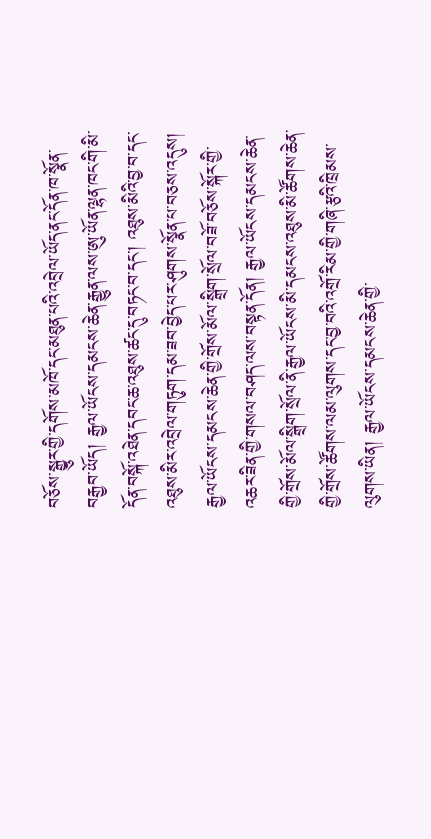བཅོས་སྒྱུར་གྱི་དགོས་མཁོ་དང་མཐུན་པའི་འབྲེལ་ཡོད་ནང་དོན་ཁ་སྣོན་བརྒྱབ་ཡོད། རྒྱལ་ཡོངས་དམངས་ཆེན་རྒྱུན་ལས་ཨུ་ཡོན་ལྷན་ཁང་གི་མི་དོན་བསྐོ་འཐེན་དབང་ཆ་འཐུས་ཚང་དུ་བཏང་བ་དང་། འཐུས་མིའི་བྱ་བ་དང་འཐུས་མིར་འབྲེལ་གཏུག་དམ་ཟབ་བྱེད་པར་ཤུགས་སྣོན་པ་བཅས་འདུས།
རྒྱལ་ཡོངས་དམངས་ཆེན་གྱི་གྲོས་མོལ་སྒྲིག་སྲོལ་བཟོ་བཅོས་སྐོར་གྱི་འཆར་ཟིན་གྱི་གསལ་བཤད་ལས་བསྟན་དོན། རྒྱལ་ཡོངས་དམངས་ཆེན་གྱི་གྲོས་མོལ་སྒྲིག་སྲོལ་ནི་རྒྱལ་ཡོངས་མི་དམངས་འཐུས་མི་ཚོགས་ཆེན་གྱི་གྲོས་ཚོགས་ལམ་ལུགས་དང་བྱ་བའི་འགྲོ་རིམ་གྱི་གཞི་རྩའི་ཁྲིམས་ལུགས་ཡིན། རྒྱལ་ཡོངས་དམངས་ཆེན་གྱི་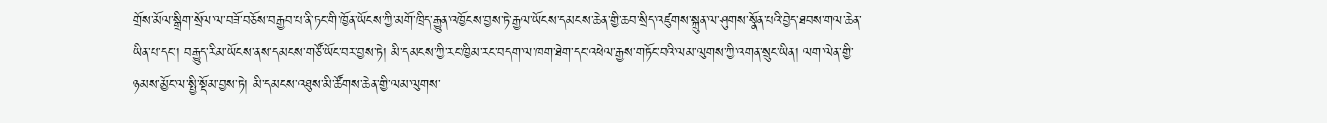གྲོས་མོལ་སྒྲིག་སྲོལ་ལ་བཟོ་བཅོས་བརྒྱབ་པ་ནི་ཏང་གི་ཁྱོན་ཡོངས་ཀྱི་མགོ་ཁྲིད་རྒྱུན་འཁྱོངས་བྱས་ཏེ་རྒྱལ་ཡོངས་དམངས་ཆེན་གྱི་ཆབ་སྲིད་འཛུགས་སྐྲུན་ལ་ཤུགས་སྣོན་པའི་བྱེད་ཐབས་གལ་ཆེན་ཡིན་པ་དང་། བརྒྱུད་རིམ་ཡོངས་ནས་དམངས་གཙོ་ཡོང་བར་བྱས་ཏེ། མི་དམངས་ཀྱི་རང་ཁྱིམ་རང་བདག་ལ་ཁག་ཐེག་དང་འཕེལ་རྒྱས་གཏོང་བའི་ལམ་ལུགས་ཀྱི་འགན་སྲུང་ཡིན། ལག་ལེན་གྱི་ཉམས་མྱོང་ལ་སྤྱི་སྡོམ་བྱས་ཏེ། མི་དམངས་འཐུས་མི་ཚོགས་ཆེན་གྱི་ལམ་ལུགས་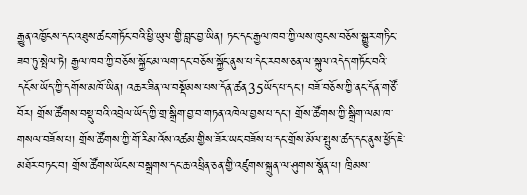རྒྱུན་འཁྱོངས་དང་འཐུས་ཚང་གཏོང་བའི་ཕྱི་ཡུལ་གྱི་བླང་བྱ་ཡིན། ཏང་དང་རྒྱལ་ཁབ་ཀྱི་ལས་ཁུངས་བཅོས་སྒྱུར་གཏིང་ཟབ་ཏུ་སྤེལ་ཏེ། རྒྱལ་ཁབ་ཀྱི་བཅོས་སྐྱོང་མ་ལག་དང་བཅོས་སྐྱོང་ནུས་པ་དེང་རབས་ཅན་ལ་སྐུལ་འདེད་གཏོང་བའི་དངོས་ཡོད་ཀྱི་དགོས་མཁོ་ཡིན། འཆར་ཟིན་ལ་བསྡོམས་པས་དོན་ཚན35ཡོད་པ་དང་། བཟོ་བཅོས་ཀྱི་ནང་དོན་གཙོ་བོར། གྲོས་ཚོགས་བསྡུ་བའི་འབྲེལ་ཡོད་ཀྱི་གྲ་སྒྲིག་བྱ་བ་གཏན་འཁེལ་བྱས་པ་དང་། གྲོས་ཚོགས་ཀྱི་སྒྲིག་ལམ་ཁ་གསལ་བཟོས་པ། གྲོས་ཚོགས་ཀྱི་གོ་རིམ་འོས་འཚམ་གྱིས་ཟོར་ཡང་བཟོས་པ་དང་གྲོས་མོལ་སྤུས་ཚད་དང་ནུས་ཕྱོད་ཇེ་མཐོར་བཏང་བ། གྲོས་ཚོགས་ཡོངས་བསྒྲགས་དང་ཆ་འཕྲིན་ཅན་གྱི་འཛུགས་སྐྲུན་ལ་ཤུགས་སྣོན་པ། ཁྲིམས་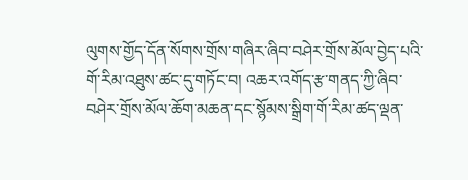ལུགས་གྱོད་དོན་སོགས་གྲོས་གཞིར་ཞིབ་བཤེར་གྲོས་མོལ་བྱེད་པའི་གོ་རིམ་འཐུས་ཚང་དུ་གཏོང་བ། འཆར་འགོད་རྩ་གནད་ཀྱི་ཞིབ་བཤེར་གྲོས་མོལ་ཆོག་མཆན་དང་སྙོམས་སྒྲིག་གོ་རིམ་ཚད་ལྡན་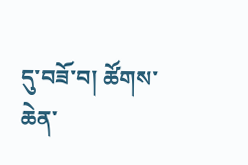དུ་བཟོ་བ། ཚོགས་ཆེན་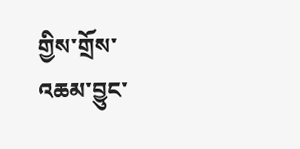གྱིས་གྲོས་འཆམ་བྱུང་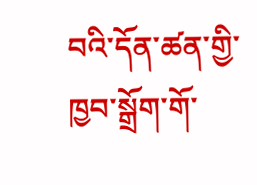བའི་དོན་ཚན་གྱི་ཁྱབ་སྒྲོག་གོ་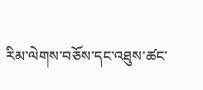རིམ་ལེགས་བཅོས་དང་འཐུས་ཚང་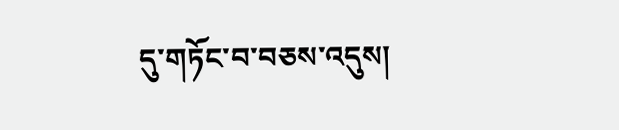དུ་གཏོང་བ་བཅས་འདུས།